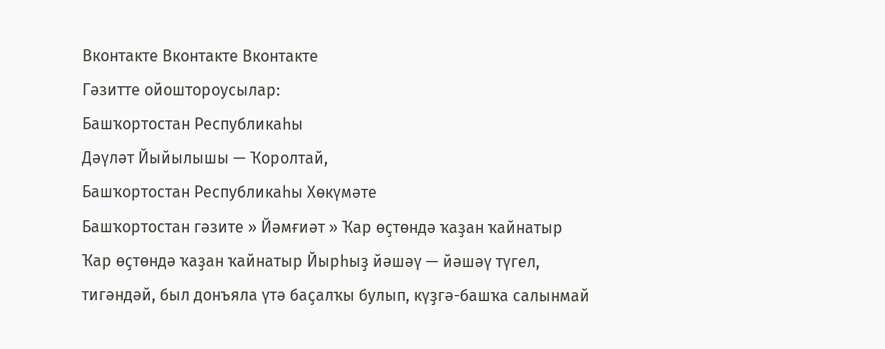Вконтакте Вконтакте Вконтакте
Гәзитте ойоштороусылар:
Башҡортостан Республикаһы
Дәүләт Йыйылышы — Ҡоролтай,
Башҡортостан Республикаһы Хөкүмәте
Башҡортостан гәзите » Йәмғиәт » Ҡар өҫтөндә ҡаҙан ҡайнатыр
Ҡар өҫтөндә ҡаҙан ҡайнатыр Йырһыҙ йәшәү — йәшәү түгел, тигәндәй, был донъяла үтә баҫалҡы булып, күҙгә-башҡа салынмай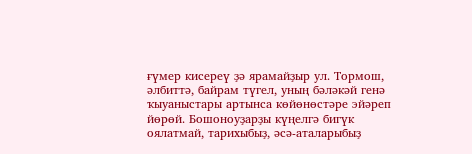ғүмер кисереү ҙә ярамайҙыр ул. Тормош, әлбиттә, байрам түгел, уның бәләкәй генә ҡыуаныстары артынса көйөнөстәре эйәреп йөрөй. Бошоноуҙарҙы күңелгә бигүк оялатмай, тарихыбыҙ, әсә-аталарыбыҙ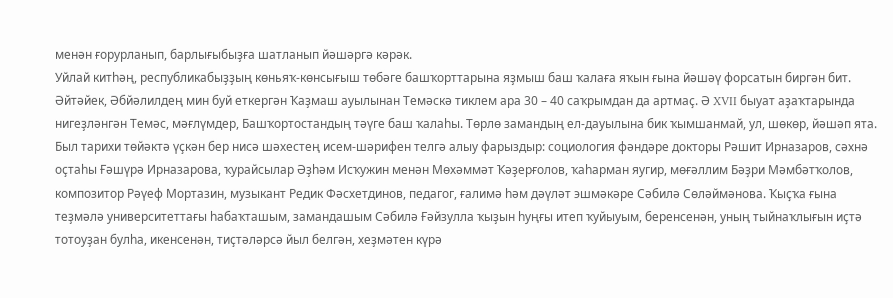менән ғорурланып, барлығыбыҙға шатланып йәшәргә кәрәк.
Уйлай китһәң, республикабыҙҙың көньяҡ-көнсығыш төбәге башҡорттарына яҙмыш баш ҡалаға яҡын ғына йәшәү форсатын биргән бит. Әйтәйек, Әбйәлилдең мин буй еткергән Ҡаҙмаш ауылынан Темәскә тиклем ара 30 – 40 саҡрымдан да артмаҫ. Ә XVII быуат аҙаҡтарында нигеҙләнгән Темәс, мәғлүмдер, Башҡортостандың тәүге баш ҡалаһы. Төрлө замандың ел-дауылына бик ҡымшанмай, ул, шөкөр, йәшәп ята. Был тарихи төйәктә үҫкән бер нисә шәхестең исем-шәрифен телгә алыу фарыздыр: социология фәндәре докторы Рәшит Ирназаров, сәхнә оҫтаһы Ғәшүрә Ирназарова, ҡурайсылар Әҙһәм Исҡужин менән Мөхәммәт Ҡәҙерғолов, ҡаһарман яугир, мөғәллим Бәҙри Мәмбәтҡолов, композитор Рәүеф Мортазин, музыкант Редик Фәсхетдинов, педагог, ғалимә һәм дәүләт эшмәкәре Сәбилә Сөләймәнова. Ҡыҫҡа ғына теҙмәлә университеттағы һабаҡташым, замандашым Сәбилә Ғәйзулла ҡыҙын һуңғы итеп ҡуйыуым, беренсенән, уның тыйнаҡлығын иҫтә тотоуҙан булһа, икенсенән, тиҫтәләрсә йыл белгән, хеҙмәтен күрә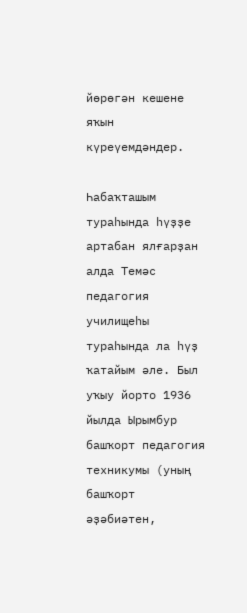йөрөгән кешене яҡын күреүемдәндер.

Һабаҡташым тураһында һүҙҙе артабан ялғарҙан алда Темәс педагогия училищеһы тураһында ла һүҙ ҡатайым әле. Был уҡыу йорто 1936 йылда Ырымбур башҡорт педагогия техникумы (уның башҡорт әҙәбиәтен,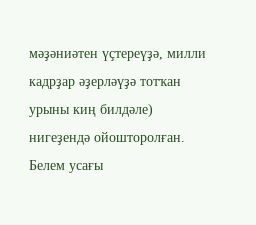мәҙәниәтен үҫтереүҙә, милли кадрҙар әҙерләүҙә тотҡан урыны киң билдәле) нигеҙендә ойошторолған. Белем усағы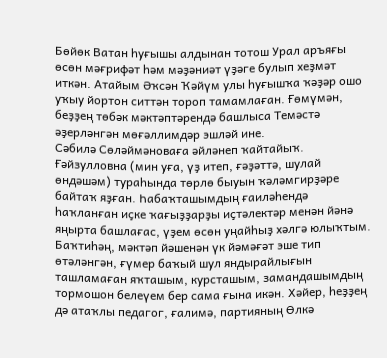Бөйөк Ватан һуғышы алдынан тотош Урал аръяғы өсөн мәғрифәт һәм мәҙәниәт үҙәге булып хеҙмәт иткән. Атайым Әҡсән Ҡәйүм улы һуғышҡа ҡәҙәр ошо уҡыу йортон ситтән тороп тамамлаған. Ғөмүмән, беҙҙең төбәк мәктәптәрендә башлыса Темәстә әҙерләнгән мөғәллимдәр эшләй ине.
Сәбилә Сөләймәноваға әйләнеп ҡайтайыҡ. Ғәйзулловна (мин уға, үҙ итеп, ғәҙәттә, шулай өндәшәм) тураһында төрлө быуын ҡәләмгирҙәре байтаҡ яҙған. Һабаҡташымдың ғаиләһендә һаҡланған иҫке ҡағыҙҙарҙы иҫтәлектәр менән йәнә яңырта башлағас, үҙем өсөн уңайһыҙ хәлгә юлыҡтым. Баҡтиһәң, мәктәп йәшенән үк йәмәғәт эше тип өтәләнгән, ғүмер баҡый шул яндырайлығын ташламаған яҡташым, курсташым, замандашымдың тормошон белеүем бер сама ғына икән. Хәйер, һеҙҙең дә атаҡлы педагог, ғалимә, партияның Өлкә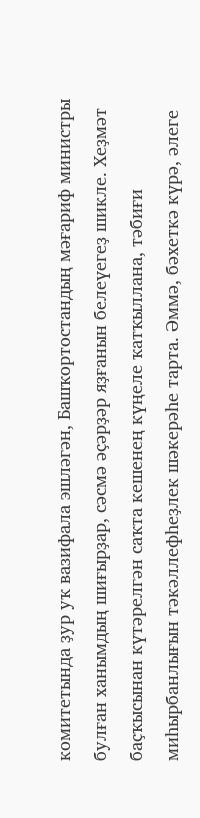комитетында ҙур уҡ вазифала эшләгән, Башҡортостандың мәғариф министры булған ханымдың шиғырҙар, сәсмә әҫәрҙәр яҙғанын белеүегеҙ шикле. Хеҙмәт баҫҡысынан күтәрелгән саҡта кешенең күңеле ҡатҡыллана, тәбиғи миһырбанлығын тәкәллефһеҙлек шәкерәһе тарта. Әммә, бәхеткә күрә, әлеге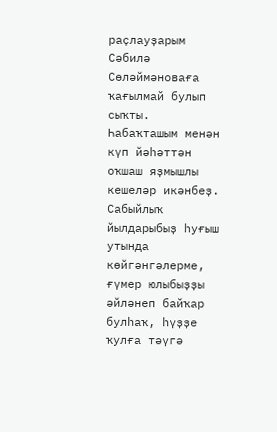раҫлауҙарым Сәбилә Сөләймәноваға ҡағылмай булып сыҡты. Һабаҡташым менән күп йәһәттән оҡшаш яҙмышлы кешеләр икәнбеҙ. Сабыйлыҡ йылдарыбыҙ һуғыш утында көйгәнгәлерме, ғүмер юлыбыҙҙы әйләнеп байҡар булһаҡ, һүҙҙе ҡулға тәүгә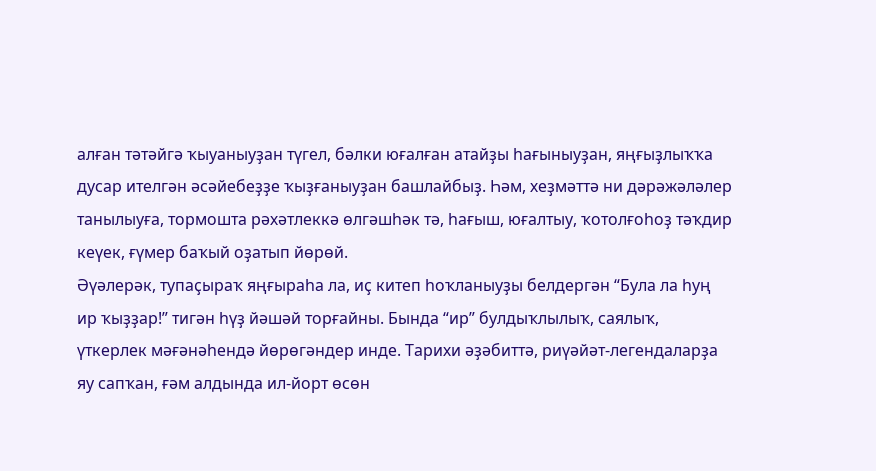алған тәтәйгә ҡыуаныуҙан түгел, бәлки юғалған атайҙы һағыныуҙан, яңғыҙлыҡҡа дусар ителгән әсәйебеҙҙе ҡыҙғаныуҙан башлайбыҙ. Һәм, хеҙмәттә ни дәрәжәләлер танылыуға, тормошта рәхәтлеккә өлгәшһәк тә, һағыш, юғалтыу, ҡотолғоһоҙ тәҡдир кеүек, ғүмер баҡый оҙатып йөрөй.
Әүәлерәк, тупаҫыраҡ яңғыраһа ла, иҫ китеп һоҡланыуҙы белдергән “Була ла һуң ир ҡыҙҙар!” тигән һүҙ йәшәй торғайны. Бында “ир” булдыҡлылыҡ, саялыҡ, үткерлек мәғәнәһендә йөрөгәндер инде. Тарихи әҙәбиттә, риүәйәт-легендаларҙа яу сапҡан, ғәм алдында ил-йорт өсөн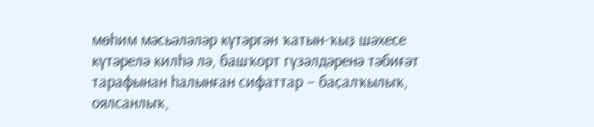мөһим мәсьәләләр күтәргән ҡатын-ҡыҙ шәхесе күтәрелә килһә лә, башҡорт гүзәлдәренә тәбиғәт тарафынан һалынған сифаттар – баҫалҡылыҡ, оялсанлыҡ,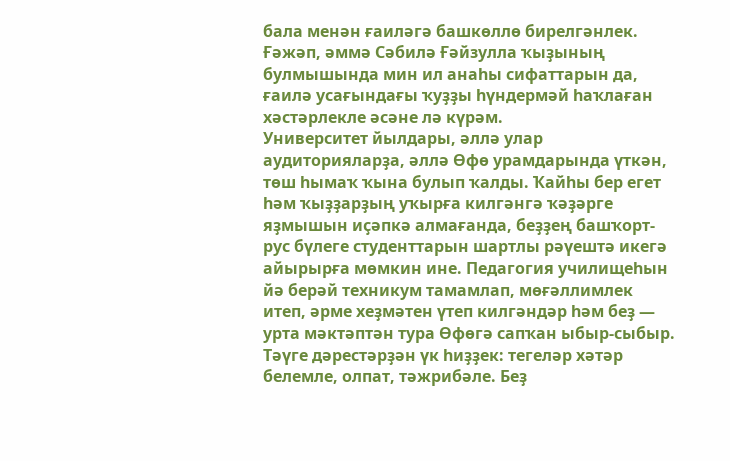бала менән ғаиләгә башкөллө бирелгәнлек. Ғәжәп, әммә Сәбилә Ғәйзулла ҡыҙының булмышында мин ил анаһы сифаттарын да, ғаилә усағындағы ҡуҙҙы һүндермәй һаҡлаған хәстәрлекле әсәне лә күрәм.
Университет йылдары, әллә улар аудиторияларҙа, әллә Өфө урамдарында үткән, төш һымаҡ ҡына булып ҡалды. Ҡайһы бер егет һәм ҡыҙҙарҙың уҡырға килгәнгә ҡәҙәрге яҙмышын иҫәпкә алмағанда, беҙҙең башҡорт-рус бүлеге студенттарын шартлы рәүештә икегә айырырға мөмкин ине. Педагогия училищеһын йә берәй техникум тамамлап, мөғәллимлек итеп, әрме хеҙмәтен үтеп килгәндәр һәм беҙ — урта мәктәптән тура Өфөгә сапҡан ыбыр-сыбыр. Тәүге дәрестәрҙән үк һиҙҙек: тегеләр хәтәр белемле, олпат, тәжрибәле. Беҙ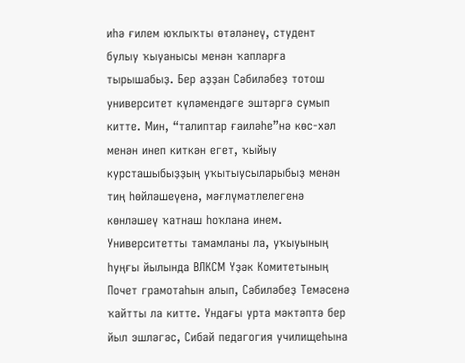иһә ғилем юҡлыҡты өтәләнеү, студент булыу ҡыуанысы менән ҡапларға тырышабыҙ. Бер аҙҙан Сәбиләбеҙ тотош университет күләмендәге эштәргә сумып китте. Мин, “талиптар ғаиләһе”нә көс-хәл менән инеп киткән егет, ҡыйыу курсташыбыҙҙың уҡытыусыларыбыҙ менән тиң һөйләшеүенә, мәғлүмәтлелегенә көнләшеү ҡатнаш һоҡлана инем.
Университетты тамамланы ла, уҡыуының һуңғы йылында ВЛКСМ Үҙәк Комитетының Почет грамотаһын алып, Сәбиләбеҙ Темәсенә ҡайтты ла китте. Ундағы урта мәктәптә бер йыл эшләгәс, Сибай педагогия училищеһына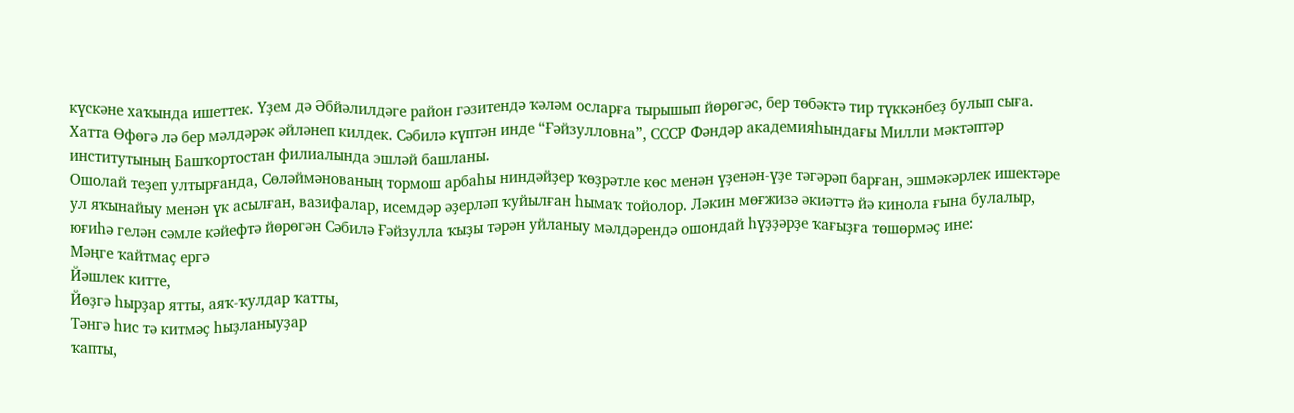күскәне хаҡында ишеттек. Үҙем дә Әбйәлилдәге район гәзитендә ҡәләм осларға тырышып йөрөгәс, бер төбәктә тир түккәнбеҙ булып сыға. Хатта Өфөгә лә бер мәлдәрәк әйләнеп килдек. Сәбилә күптән инде “Ғәйзулловна”, СССР Фәндәр академияһындағы Милли мәктәптәр институтының Башҡортостан филиалында эшләй башланы.
Ошолай теҙеп ултырғанда, Сөләймәнованың тормош арбаһы ниндәйҙер ҡөҙрәтле көс менән үҙенән-үҙе тәгәрәп барған, эшмәкәрлек ишектәре ул яҡынайыу менән үк асылған, вазифалар, исемдәр әҙерләп ҡуйылған һымаҡ тойолор. Ләкин мөғжизә әкиәттә йә кинола ғына булалыр, юғиһә гелән сәмле кәйефтә йөрөгән Сәбилә Ғәйзулла ҡыҙы тәрән уйланыу мәлдәрендә ошондай һүҙҙәрҙе ҡағыҙға төшөрмәҫ ине:
Мәңге ҡайтмаҫ ергә
Йәшлек китте,
Йөҙгә һырҙар ятты, аяҡ-ҡулдар ҡатты,
Тәнгә һис тә китмәҫ һыҙланыуҙар
ҡапты,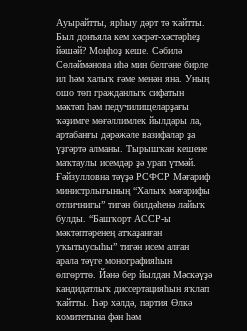Ауырайтты, ярһыу дәрт тә ҡайтты.
Был донъяла кем хәсрәт-хәстәрһеҙ йәшәй? Моңһоҙ кеше. Сәбилә Сөләймәнова иһә мин белгәне бирле ил һәм халыҡ ғәме менән яна. Уның ошо төп гражданлыҡ сифатын мәктәп һәм педучилищеларҙағы ҡәҙимге мөғәллимлек йылдары ла, артабанғы дәрәжәле вазифалар ҙа үҙгәртә алманы. Тырышҡан кешене маҡтаулы исемдәр ҙә урап үтмәй. Ғәйзулловна тәүҙә РСФСР Мәғариф министрлығының “Халыҡ мәғарифы отличнигы” тигән билдәһенә лайыҡ булды. “Башҡорт АССР-ы мәктәптәренең атҡаҙанған уҡытыусыһы” тигән исем алған арала тәүге монографияһын өлгөрттө. Йәнә бер йылдан Мәскәүҙә кандидатлыҡ диссертацияһын яҡлап ҡайтты. Һәр хәлдә, партия Өлкә комитетына фән һәм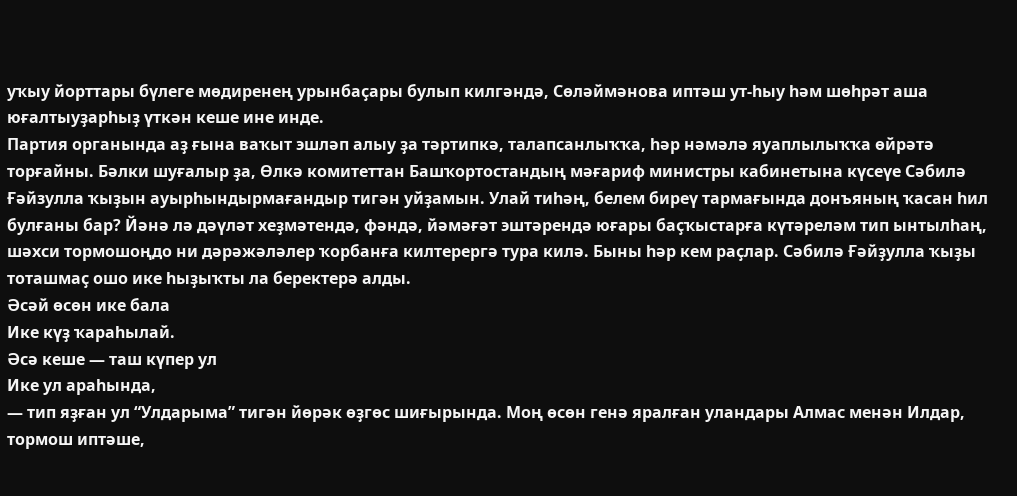уҡыу йорттары бүлеге мөдиренең урынбаҫары булып килгәндә, Сөләймәнова иптәш ут-һыу һәм шөһрәт аша юғалтыуҙарһыҙ үткән кеше ине инде.
Партия органында аҙ ғына ваҡыт эшләп алыу ҙа тәртипкә, талапсанлыҡҡа, һәр нәмәлә яуаплылыҡҡа өйрәтә торғайны. Бәлки шуғалыр ҙа, Өлкә комитеттан Башҡортостандың мәғариф министры кабинетына күсеүе Сәбилә Ғәйзулла ҡыҙын ауырһындырмағандыр тигән уйҙамын. Улай тиһәң, белем биреү тармағында донъяның ҡасан һил булғаны бар? Йәнә лә дәүләт хеҙмәтендә, фәндә, йәмәғәт эштәрендә юғары баҫҡыстарға күтәреләм тип ынтылһаң, шәхси тормошоңдо ни дәрәжәләлер ҡорбанға килтерергә тура килә. Быны һәр кем раҫлар. Сәбилә Ғәйҙулла ҡыҙы тоташмаҫ ошо ике һыҙыҡты ла беректерә алды.
Әсәй өсөн ике бала
Ике күҙ ҡараһылай.
Әсә кеше — таш күпер ул
Ике ул араһында,
— тип яҙған ул “Улдарыма” тигән йөрәк өҙгөс шиғырында. Моң өсөн генә яралған уландары Алмас менән Илдар, тормош иптәше,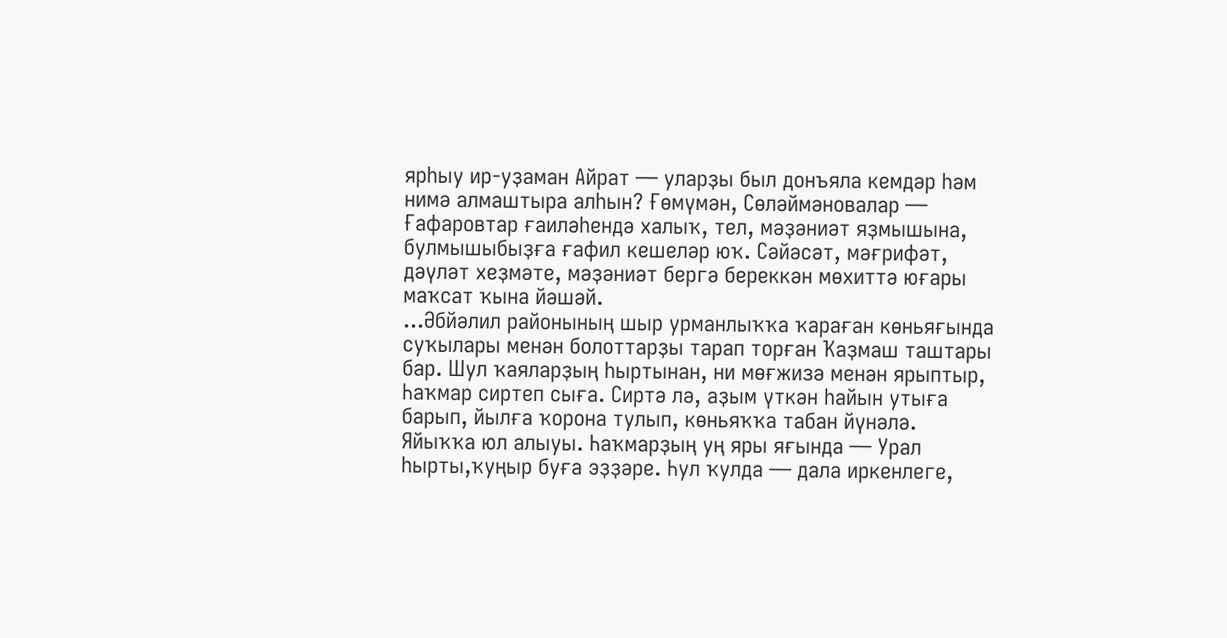ярһыу ир-уҙаман Айрат — уларҙы был донъяла кемдәр һәм нимә алмаштыра алһын? Ғөмүмән, Сөләймәновалар — Ғафаровтар ғаиләһендә халыҡ, тел, мәҙәниәт яҙмышына, булмышыбыҙға ғафил кешеләр юҡ. Сәйәсәт, мәғрифәт, дәүләт хеҙмәте, мәҙәниәт бергә береккән мөхиттә юғары маҡсат ҡына йәшәй.
...Әбйәлил районының шыр урманлыҡҡа ҡараған көньяғында суҡылары менән болоттарҙы тарап торған Ҡаҙмаш таштары бар. Шул ҡаяларҙың һыртынан, ни мөғжизә менән ярыптыр, Һаҡмар сиртеп сыға. Сиртә лә, аҙым үткән һайын утыға барып, йылға ҡорона тулып, көньяҡҡа табан йүнәлә. Яйыҡҡа юл алыуы. Һаҡмарҙың уң яры яғында — Урал һырты,ҡуңыр буға эҙҙәре. Һул ҡулда — дала иркенлеге,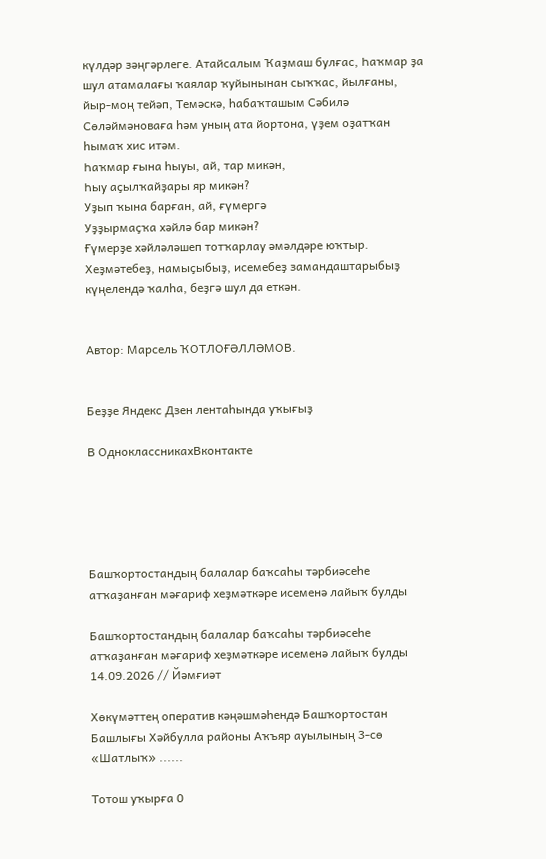күлдәр зәңгәрлеге. Атайсалым Ҡаҙмаш булғас, Һаҡмар ҙа шул атамалағы ҡаялар ҡуйынынан сыҡҡас, йылғаны, йыр-моң тейәп, Темәскә, һабаҡташым Сәбилә Сөләймәноваға һәм уның ата йортона, үҙем оҙатҡан һымаҡ хис итәм.
Һаҡмар ғына һыуы, ай, тар микән,
Һыу аҫылҡайҙары яр микән?
Уҙып ҡына барған, ай, ғүмергә
Уҙҙырмаҫҡа хәйлә бар микән?
Ғүмерҙе хәйләләшеп тотҡарлау әмәлдәре юҡтыр. Хеҙмәтебеҙ, намыҫыбыҙ, исемебеҙ замандаштарыбыҙ күңелендә ҡалһа, беҙгә шул да еткән.


Автор: Марсель ҠОТЛОҒӘЛЛӘМОВ.


Беҙҙе Яндекс Дзен лентаһында уҡығыҙ

В ОдноклассникахВконтакте





Башҡортостандың балалар баҡсаһы тәрбиәсеһе атҡаҙанған мәғариф хеҙмәткәре исеменә лайыҡ булды

Башҡортостандың балалар баҡсаһы тәрбиәсеһе атҡаҙанған мәғариф хеҙмәткәре исеменә лайыҡ булды 14.09.2026 // Йәмғиәт

Хөкүмәттең оператив кәңәшмәһендә Башҡортостан Башлығы Хәйбулла районы Аҡъяр ауылының 3-сө «Шатлыҡ» ......

Тотош уҡырға 0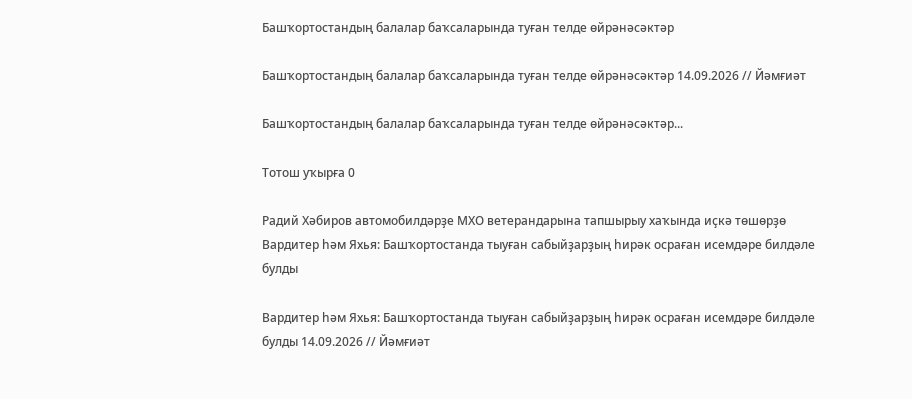Башҡортостандың балалар баҡсаларында туған телде өйрәнәсәктәр

Башҡортостандың балалар баҡсаларында туған телде өйрәнәсәктәр 14.09.2026 // Йәмғиәт

Башҡортостандың балалар баҡсаларында туған телде өйрәнәсәктәр...

Тотош уҡырға 0

Радий Хәбиров автомобилдәрҙе МХО ветерандарына тапшырыу хаҡында иҫкә төшөрҙө
Вардитер һәм Яхья: Башҡортостанда тыуған сабыйҙарҙың һирәк осраған исемдәре билдәле булды

Вардитер һәм Яхья: Башҡортостанда тыуған сабыйҙарҙың һирәк осраған исемдәре билдәле булды 14.09.2026 // Йәмғиәт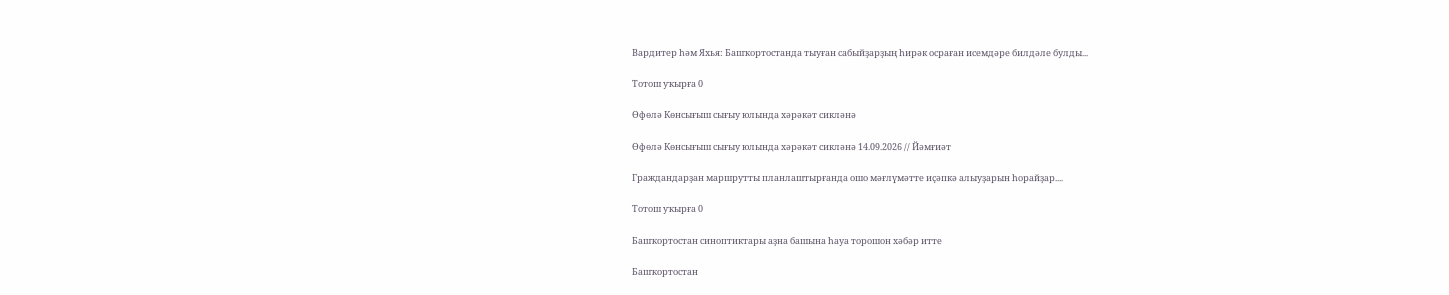Вардитер һәм Яхья: Башҡортостанда тыуған сабыйҙарҙың һирәк осраған исемдәре билдәле булды...

Тотош уҡырға 0

Өфөлә Көнсығыш сығыу юлында хәрәкәт сикләнә

Өфөлә Көнсығыш сығыу юлында хәрәкәт сикләнә 14.09.2026 // Йәмғиәт

Граждандарҙан маршрутты планлаштырғанда ошо мәғлүмәтте иҫәпкә алыуҙарын һорайҙар....

Тотош уҡырға 0

Башҡортостан синоптиктары аҙна башына һауа торошон хәбәр итте

Башҡортостан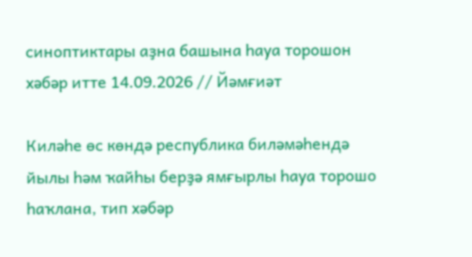синоптиктары аҙна башына һауа торошон хәбәр итте 14.09.2026 // Йәмғиәт

Киләһе өс көндә республика биләмәһендә йылы һәм ҡайһы берҙә ямғырлы һауа торошо һаҡлана, тип хәбәр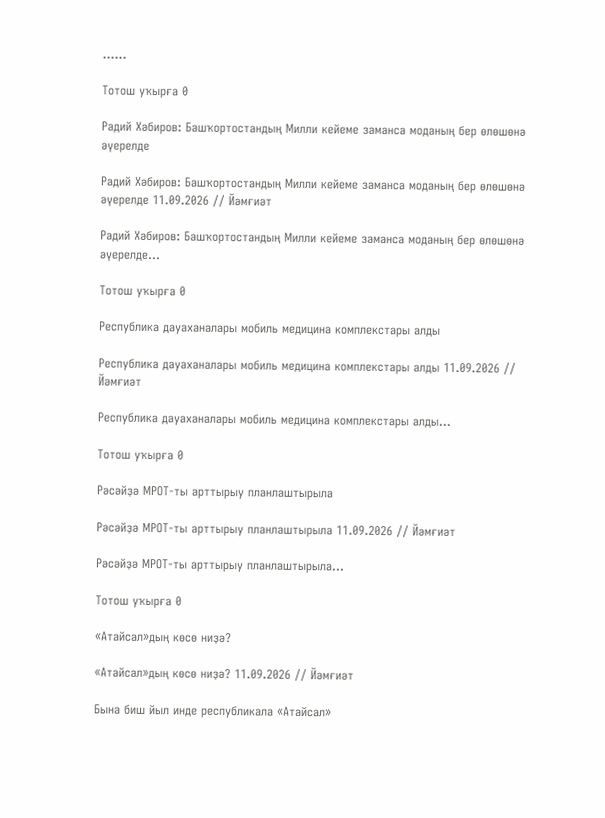......

Тотош уҡырға 0

Радий Хәбиров: Башҡортостандың Милли кейеме заманса моданың бер өлөшөнә әүерелде

Радий Хәбиров: Башҡортостандың Милли кейеме заманса моданың бер өлөшөнә әүерелде 11.09.2026 // Йәмғиәт

Радий Хәбиров: Башҡортостандың Милли кейеме заманса моданың бер өлөшөнә әүерелде...

Тотош уҡырға 0

Республика дауаханалары мобиль медицина комплекстары алды

Республика дауаханалары мобиль медицина комплекстары алды 11.09.2026 // Йәмғиәт

Республика дауаханалары мобиль медицина комплекстары алды...

Тотош уҡырға 0

Рәсәйҙә МРОТ-ты арттырыу планлаштырыла

Рәсәйҙә МРОТ-ты арттырыу планлаштырыла 11.09.2026 // Йәмғиәт

Рәсәйҙә МРОТ-ты арттырыу планлаштырыла...

Тотош уҡырға 0

«Атайсал»дың көсө ниҙә?

«Атайсал»дың көсө ниҙә? 11.09.2026 // Йәмғиәт

Бына биш йыл инде республикала «Атайсал»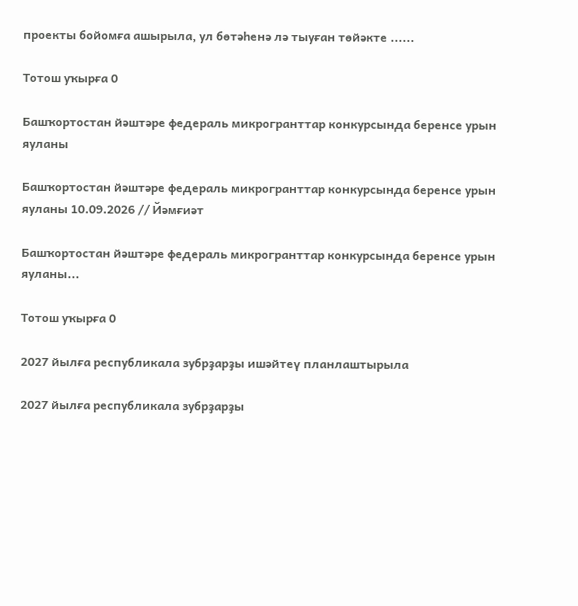проекты бойомға ашырыла, ул бөтәһенә лә тыуған төйәкте ......

Тотош уҡырға 0

Башҡортостан йәштәре федераль микрогранттар конкурсында беренсе урын яуланы

Башҡортостан йәштәре федераль микрогранттар конкурсында беренсе урын яуланы 10.09.2026 // Йәмғиәт

Башҡортостан йәштәре федераль микрогранттар конкурсында беренсе урын яуланы...

Тотош уҡырға 0

2027 йылға республикала зубрҙарҙы ишәйтеү планлаштырыла

2027 йылға республикала зубрҙарҙы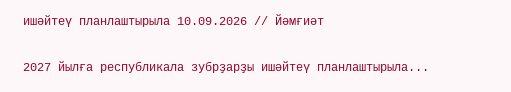ишәйтеү планлаштырыла 10.09.2026 // Йәмғиәт

2027 йылға республикала зубрҙарҙы ишәйтеү планлаштырыла...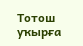Тотош уҡырға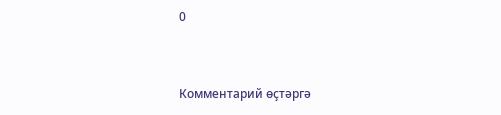0


Комментарий өҫтәргә